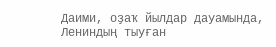Даими, оҙаҡ йылдар дауамында, Лениндың тыуған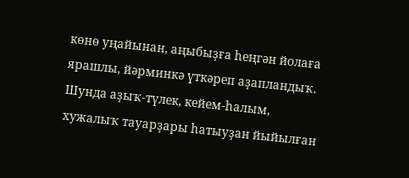көнө уңайынан, аңыбыҙға һеңгән йолаға ярашлы, йәрминкә үткәреп аҙапландыҡ. Шунда аҙыҡ-түлек, кейем-һалым, хужалыҡ тауарҙары һатыуҙан йыйылған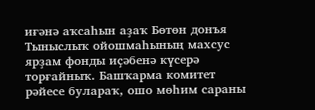иғәнә аҡсаһын аҙаҡ Бөтөн донъя Тыныслыҡ ойошмаһының махсус ярҙам фонды иҫәбенә күсерә торғайныҡ. Башҡарма комитет рәйесе булараҡ, ошо мөһим сараны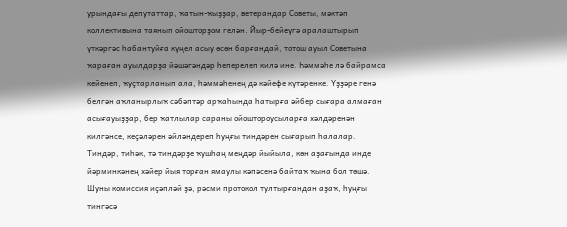урындағы депутаттар, ҡатын-ҡыҙҙар, ветерандар Советы, мәктәп коллективына таянып ойошторҙом гелән. Йыр-бейеүгә аралаштырып үткәргәс һабантуйға күңел асыу өсөн барғандай, тотош ауыл Советына ҡараған ауылдарҙа йәшәгәндәр һеперелеп килә ине. Һәммәһе лә байрамса кейенеп, ҡуҫтарланып ала, һәммәһенең дә кәйефе күтәренке. Үҙҙәре генә белгән аҡланырлыҡ сәбәптәр арҡаһында һатырға әйбер сығара алмаған асығауыҙҙар, бер ҡатлылар сараны ойоштороусыларға хәлдәренән килгәнсе, кеҫәләрен әйләндереп һуңғы тиндәрен сығарып һалалар. Тиндәр, тиһәк, тә тиндәрҙе ҡушһаң меңдәр йыйыла, көн аҙағында инде йәрминкәнең хәйер йыя торған ямаулы кәпәсенә байтаҡ ҡына бол төшә. Шуны комиссия иҫәпләй ҙә, рәсми протокол тултырғандан аҙаҡ, һуңғы тингәсә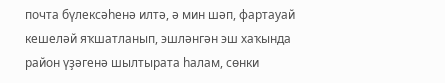почта бүлексәһенә илтә, ә мин шәп, фартауай кешеләй яҡшатланып, эшләнгән эш хаҡында район үҙәгенә шылтырата һалам, сөнки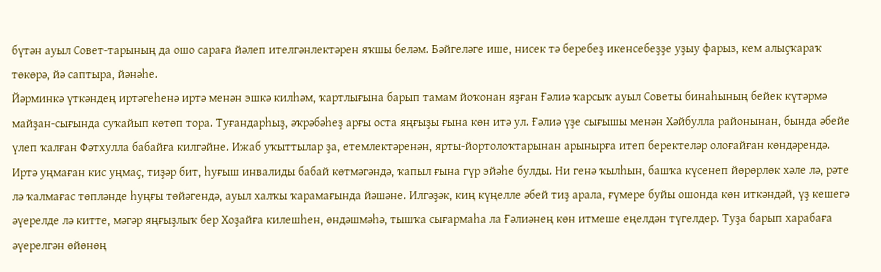бүтән ауыл Совет-тарының да ошо сараға йәлеп ителгәнлектәрен яҡшы беләм. Бәйгеләге ише, нисек тә беребеҙ икенсебеҙҙе уҙыу фарыз, кем алыҫҡараҡ төкөрә, йә саптыра, йәнәһе.
Йәрминкә үткәндең иртәгеһенә иртә менән эшкә килһәм, ҡартлығына барып тамам йоҡонан яҙған Ғәлиә ҡарсыҡ ауыл Советы бинаһының бейек күтәрмә майҙан-сығында суҡайып көтөп тора. Туғандарһыҙ, әҡрәбәһеҙ арғы оста яңғыҙы ғына көн итә ул. Ғәлиә үҙе сығышы менән Хәйбулла районынан, бында әбейе үлеп ҡалған Фәтхулла бабайға килгәйне. Ижаб уҡыттылар ҙа, етемлектәренән, ярты-йортолоҡтарынан арынырға итеп беректеләр олоғайған көндәрендә. Иртә уңмаған кис уңмаҫ, тиҙәр бит, һуғыш инвалиды бабай көтмәгәндә, ҡапыл ғына гүр эйәһе булды. Ни генә ҡылһын, башҡа күсенеп йөрөрлөк хәле лә, рәте лә ҡалмағас төпләнде һуңғы төйәгендә, ауыл халҡы ҡарамағында йәшәне. Илгәҙәк, киң күңелле әбей тиҙ арала, ғүмере буйы ошонда көн иткәндәй, үҙ кешегә әүерелде лә китте, мәгәр яңғыҙлыҡ бер Хоҙайға килешһен, өндәшмәһә, тышҡа сығармаһа ла Ғәлиәнең көн итмеше еңелдән түгелдер. Туҙа барып харабаға әүерелгән өйөнөң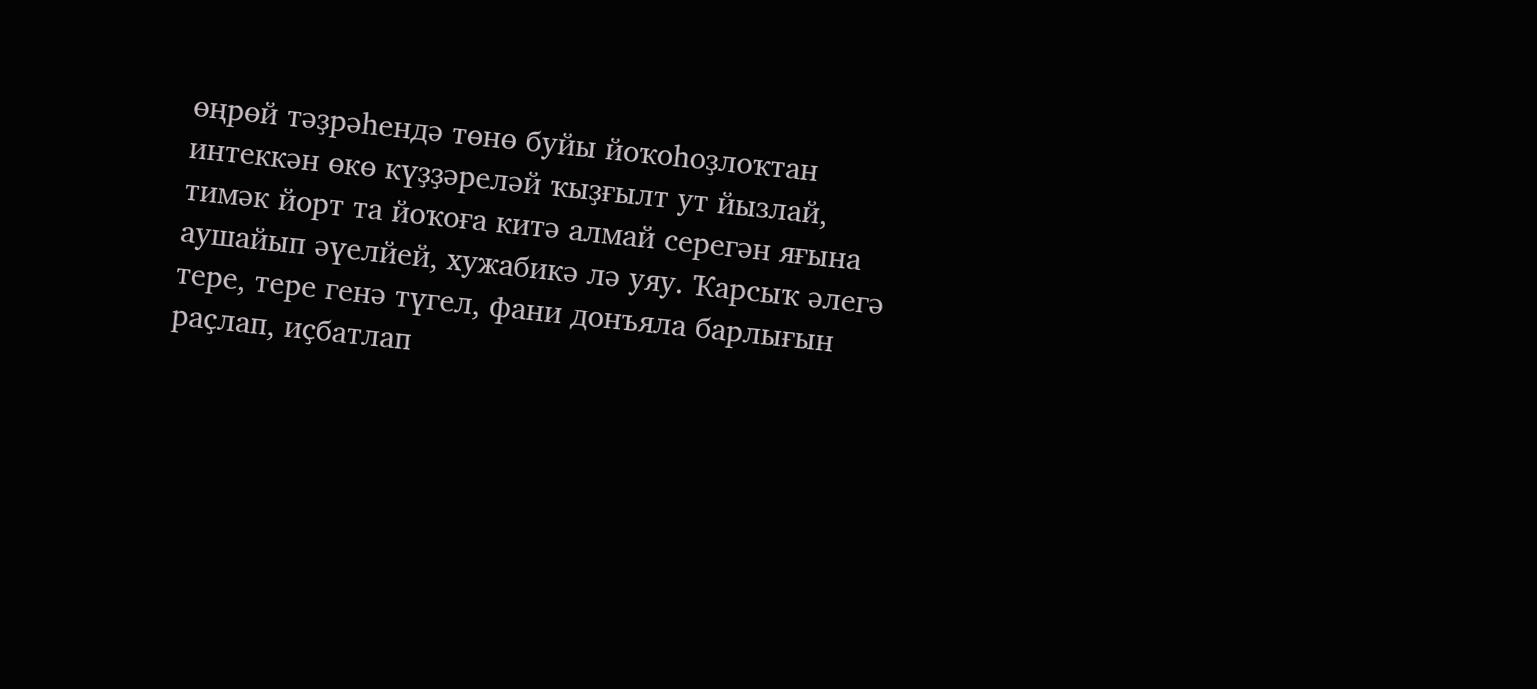өңрөй тәҙрәһендә төнө буйы йоҡоһоҙлоҡтан интеккән өкө күҙҙәреләй ҡыҙғылт ут йызлай, тимәк йорт та йоҡоға китә алмай серегән яғына аушайып әүелйей, хужабикә лә уяу. Ҡарсыҡ әлегә тере, тере генә түгел, фани донъяла барлығын раҫлап, иҫбатлап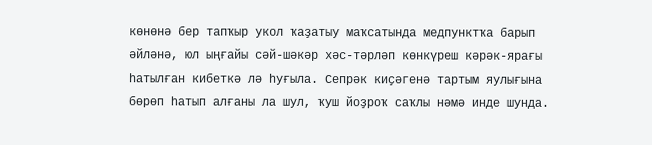көнөнә бер тапҡыр укол ҡаҙатыу маҡсатында медпунктҡа барып әйләнә, юл ыңғайы сәй-шәкәр хәс-тәрләп көнкүреш кәрәк-ярағы һатылған кибеткә лә һуғыла. Сепрәк киҫәгенә тартым яулығына бөрөп һатып алғаны ла шул, ҡуш йоҙроҡ саҡлы нәмә инде шунда.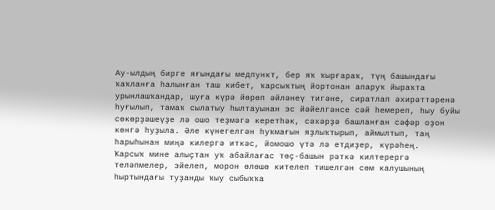Ау-ылдың бирге яғындағы медпункт, бер яҡ ҡырғараҡ, түң башындағы ҡаҡланға һалынған таш кибет, ҡарсыҡтың йортонан апаруҡ йыраҡта урынлашҡандар, шуға күрә йөрөп әйләнеү тигәне, сиратлап әхирәттәренә һуғылып, тамаҡ сылатыу һылтауынан эс йәйелгәнсе сәй һемереп, һыу буйы сөкөрҙәшеүҙе лә ошо теҙмәгә керетһәк, сәхәрҙә башланған сәфәр оҙон көнгә һуҙыла. Әле күнегелгән һуҡмағын яҙлыҡтырып, аймылтып, таң һарыһынан миңә килергә иткәс, йомошо үтә лә етдиҙер, күрәһең.
Ҡарсыҡ мине алыҫтан уҡ абайлағас төҫ-башын рәткә килтерергә теләпмелер, эйелеп, морон өлөшө кителеп тишелгән сөм калушының һыртындағы туҙанды ҡыу сыбыҡҡа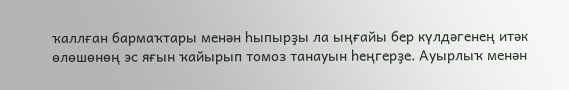ҡаллған бармаҡтары менән һыпырҙы ла ыңғайы бер күлдәгенең итәк өлөшөнөң эс яғын ҡайырып томоз танауын һеңгерҙе. Ауырлыҡ менән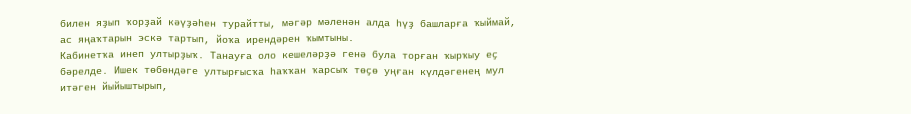билен яҙып ҡорҙай кәүҙәһен турайтты, мәгәр мәленән алда һүҙ башларға ҡыймай, ас яңаҡтарын эскә тартып, йоҡа ирендәрен ҡымтыны.
Кабинетҡа инеп ултырҙыҡ. Танауға оло кешеләрҙә генә була торған ҡырҡыу еҫ бәрелде. Ишек төбөндәге ултырғысҡа һаҡҡан ҡарсыҡ төҫө уңған күлдәгенең мул итәген йыйыштырып,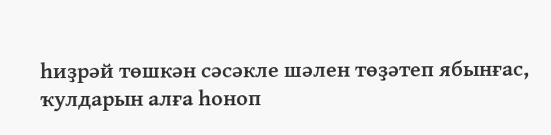һиҙрәй төшкән сәсәкле шәлен төҙәтеп ябынғас, ҡулдарын алға һоноп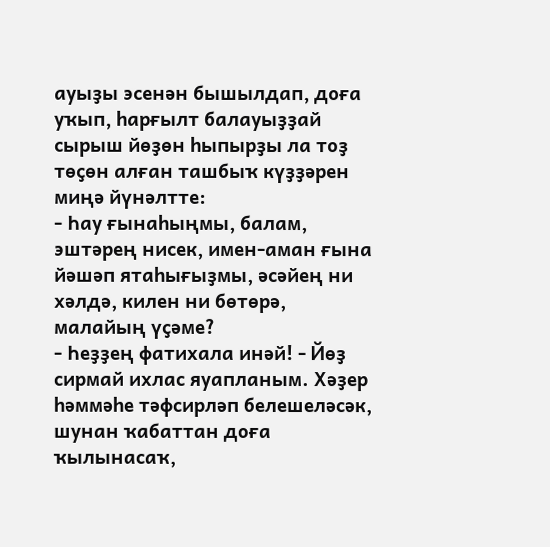ауыҙы эсенән бышылдап, доға уҡып, һарғылт балауыҙҙай сырыш йөҙөн һыпырҙы ла тоҙ төҫөн алған ташбыҡ күҙҙәрен миңә йүнәлтте:
- Һау ғынаһыңмы, балам, эштәрең нисек, имен-аман ғына йәшәп ятаһығыҙмы, әсәйең ни хәлдә, килен ни бөтөрә, малайың үҫәме?
- Һеҙҙең фатихала инәй! - Йөҙ сирмай ихлас яуапланым. Хәҙер һәммәһе тәфсирләп белешеләсәк, шунан ҡабаттан доға ҡылынасаҡ,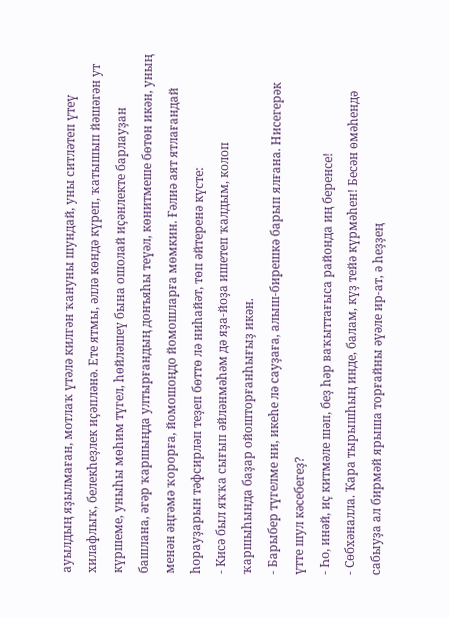ауылдың яҙылмаған, мотлаҡ үтәлә килгән ҡануны шундай, уны ситләтеп үтеү хилафлыҡ, белекһеҙлек иҫәпләнә. Ете ятмы, әллә көндә күреп, ҡатышып йәшәгән ут күршеме, уныһы мөһим түгел, һөйләшеү бына ошолай иҫәнлекте барлауҙан башлана, әгәр ҡаршыңда ултырғандың донъяһы теүәл, көнитмеше бөтөн икән, уның менән әңгәмә ҡорорға, йомошоңдо йомошларға мөмкин. Ғәлиә аят ятлағандай һорауҙарын тәфсирләп теҙеп бөттө лә ниһайәт, төп әйтеренә күсте:
- Кисә был яҡҡа сығып әйләнмәһәм дә яҙа-йоҙа ишетеп ҡалдым, колоп ҡаршыһында баҙар ойошторғанһығыҙ икән.
- Барыбер түгелме ни, икеһе лә сауҙаға, алыш-бирешкә барып ялғана. Нисегерәк үтте шул кәсебегеҙ?
- Һо, инәй, иҫ китмәле шәп, беҙ һәр ваҡыттағыса районда иң беренсе!
- Сөбхәналла. Ҡара тырышһың инде, балам, күҙ тейә күрмәһен! Бесән өмәһендә сабыуҙа ал бирмәй ярыша торғайны әүәле ир-ат, ә һеҙҙең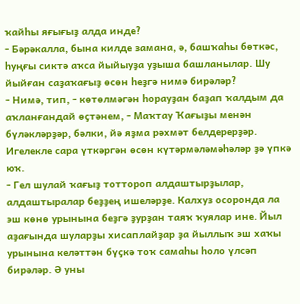ҡайһы яғығыҙ алда инде?
- Бәрәкалла, бына килде замана, ә, башҡаһы бөткәс, һуңғы сиктә аҡса йыйыуҙа уҙыша башланылар. Шу йыйған саҙаҡағыҙ өсөн һеҙгә нимә бирәләр?
- Нимә, тип, - көтөлмәгән һорауҙан баҙап ҡалдым да аҡланғандай өҫтәнем, - Маҡтау Ҡағыҙы менән бүләкләрҙәр, бәлки, йә яҙма рәхмәт белдерерҙәр. Игелекле сара үткәргән өсөн күтәрмәләмәһәләр ҙә үпкә юҡ.
- Гел шулай ҡағыҙ тоттороп алдаштырҙылар, алдаштыралар беҙҙең ишеләрҙе. Калхуз осоронда ла эш көнө урынына беҙгә ҙурҙан таяҡ ҡуялар ине. Йыл аҙағында шуларҙы хисаплайҙар ҙа йыллыҡ эш хаҡы урынына келәттән бүҫкә тоҡ самаһы һоло үлсәп бирәләр. Ә уны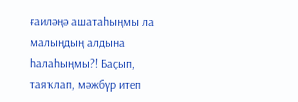ғаиләңә ашатаһыңмы ла малыңдың алдына һалаһыңмы?! Баҫып, таяҡлап, мәжбүр итеп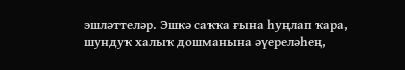эшләттеләр. Эшкә саҡҡа ғына һуңлап ҡара, шундуҡ халыҡ дошманына әүереләһең,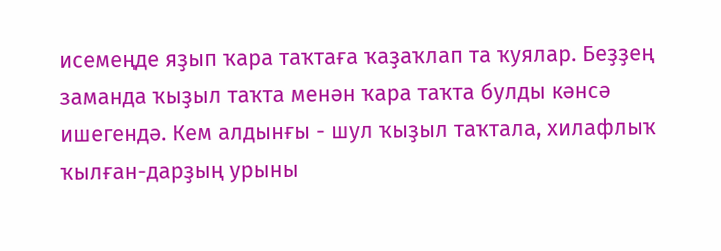исемеңде яҙып ҡара таҡтаға ҡаҙаҡлап та ҡуялар. Беҙҙең заманда ҡыҙыл таҡта менән ҡара таҡта булды кәнсә ишегендә. Кем алдынғы - шул ҡыҙыл таҡтала, хилафлыҡ ҡылған-дарҙың урыны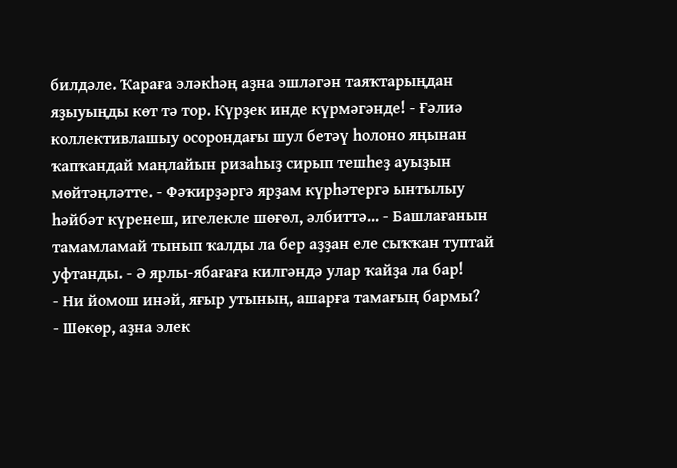билдәле. Ҡараға эләкһәң аҙна эшләгән таяҡтарыңдан яҙыуыңды көт тә тор. Күрҙек инде күрмәгәнде! - Ғәлиә коллективлашыу осорондағы шул бетәү һолоно яңынан ҡапҡандай маңлайын ризаһыҙ сирып тешһеҙ ауыҙын мөйтәңләтте. - Фәҡирҙәргә ярҙам күрһәтергә ынтылыу һәйбәт күренеш, игелекле шөғөл, әлбиттә... - Башлағанын тамамламай тынып ҡалды ла бер аҙҙан еле сыҡҡан туптай уфтанды. - Ә ярлы-ябағаға килгәндә улар ҡайҙа ла бар!
- Ни йомош инәй, яғыр утының, ашарға тамағың бармы?
- Шөкөр, аҙна элек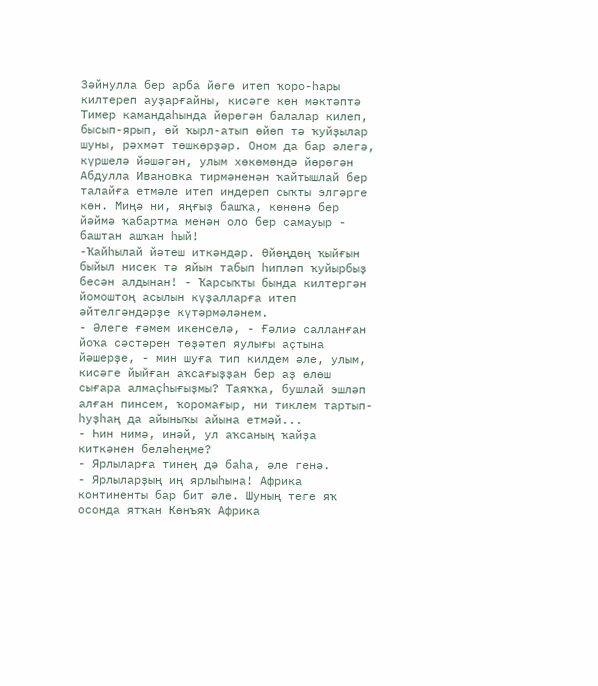Зәйнулла бер арба йөгө итеп ҡоро-һары килтереп ауҙарғайны, кисәге көн мәктәптә Тимер камандаһында йөрөгән балалар килеп, бысып-ярып, өй ҡырл-атып өйөп тә ҡуйҙылар шуны, рәхмәт төшкөрҙәр. Оном да бар әлегә, күршелә йәшәгән, улым хөкөмөндә йөрөгән Абдулла Ивановка тирмәненән ҡайтышлай бер талайға етмәле итеп индереп сыҡты элгәрге көн. Миңә ни, яңғыҙ башҡа, көнөнә бер йәймә ҡабартма менән оло бер самауыр - баштан ашҡан һый!
-Ҡайһылай йәтеш иткәндәр. Өйөңдөң ҡыйғын быйыл нисек тә яйын табып һипләп ҡуйырбыҙ бесән алдынан! - Ҡарсыҡты бында килтергән йомоштоң асылын күҙалларға итеп әйтелгәндәрҙе күтәрмәләнем.
- Әлеге ғәмем икенселә, - Ғәлиә салланған йоҡа сәстәрен төҙәтеп яулығы аҫтына йәшерҙе, - мин шуға тип килдем әле, улым, кисәге йыйған аҡсағыҙҙан бер аҙ өлөш сығара алмаҫһығыҙмы? Таяҡҡа, бушлай эшләп алған пинсем, ҡоромағыр, ни тиклем тартып-һуҙһаң да айыныҡы айына етмәй...
- Һин нимә, инәй, ул аҡсаның ҡайҙа киткәнен беләһеңме?
- Ярлыларға тинең дә баһа, әле генә.
- Ярлыларҙың иң ярлыһына! Африка континенты бар бит әле. Шуның теге яҡ осонда ятҡан Көнъяҡ Африка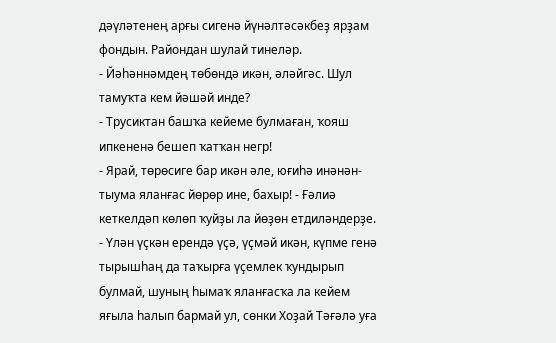дәүләтенең арғы сигенә йүнәлтәсәкбеҙ ярҙам фондын. Райондан шулай тинеләр.
- Йәһәннәмдең төбөндә икән, әләйгәс. Шул тамуҡта кем йәшәй инде?
- Трусиктан башҡа кейеме булмаған, ҡояш ипкененә бешеп ҡатҡан негр!
- Ярай, төрөсиге бар икән әле, юғиһә инәнән-тыума яланғас йөрөр ине, бахыр! - Ғәлиә кеткелдәп көлөп ҡуйҙы ла йөҙөн етдиләндерҙе. - Үлән үҫкән ерендә үҫә, үҫмәй икән, күпме генә тырышһаң да таҡырға үҫемлек ҡундырып булмай, шуның һымаҡ яланғасҡа ла кейем яғыла һалып бармай ул, сөнки Хоҙай Тәғәлә уға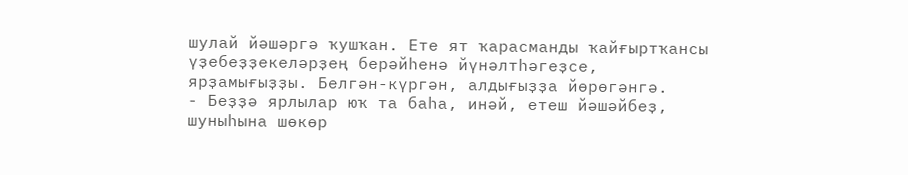шулай йәшәргә ҡушҡан. Ете ят ҡарасманды ҡайғыртҡансы үҙебеҙҙекеләрҙең берәйһенә йүнәлтһәгеҙсе, ярҙамығыҙҙы. Белгән-күргән, алдығыҙҙа йөрөгәнгә.
- Беҙҙә ярлылар юҡ та баһа, инәй, етеш йәшәйбеҙ, шуныһына шөкөр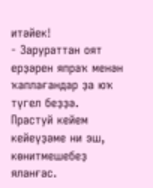итәйек!
- Зарураттан оят ерҙәрен япраҡ менән ҡаплағандар ҙа юҡ түгел беҙҙә. Прастуй кейем кейеүҙәме ни эш, көнитмешебеҙ яланғас.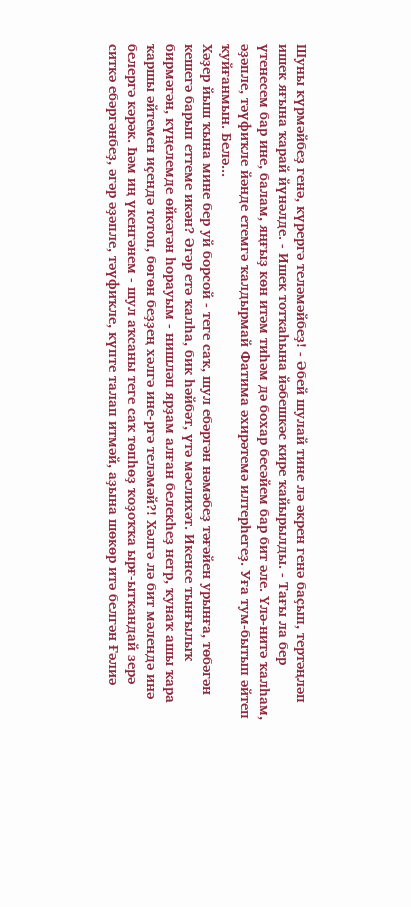Шуны күрмәйбеҙ генә, күрергә теләмәйбеҙ! - Әбей шулай тине лә әкрен генә баҫып, тертәңләп ишек яғына ҡарай йүнәлде. - Ишек тотҡаһына йәбешкәс кире ҡайырылды. - Тағы ла бер үтенесем бар ине, балам, яңғыҙ көн итәм тиһәм дә бохар бесәйем бар бит әле. Үлә-нитә ҡалһам, әҙәпле, тәүфиҡле йәнде етемгә ҡалдырмай Фатима әхирәтемә илтерһегеҙ. Уға тум-бытып әйтеп ҡуйғанмын. Белә...
Хәҙер йыш ҡына мине бер уй борсой - теге саҡ, шул ебәргән нәмәбеҙ тәғәйен урынға, төбәгән кешегә барып еттеме икән? Әгәр етә ҡалһа, бик һәйбәт, үтә мәслихәт. Икенсе тынғылыҡ бирмәгән, күңелемде өйкәгән һорауым - нишләп ярҙам алған белекһеҙ негр, ҡунаҡ ашы ҡара ҡаршы әйтемен иҫендә тотоп, бөгөн беҙҙең хәлгә ине-ргә теләмәй?! Хәлгә лә бит мәлендә инә белергә кәрәк. Һәм иң үкенгәнем - шул аҡсаны теге саҡ төпһөҙ ҡоҙоҡҡа ырғ-ытҡандай зерә ситкә ебәргәнбеҙ, әгәр әҙәпле, тәүфиҡле, күпте талап итмәй, аҙына шөкөр итә белгән Ғәлиә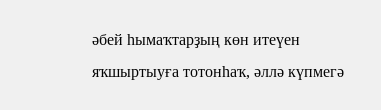әбей һымаҡтарҙың көн итеүен яҡшыртыуға тотонһаҡ, әллә күпмегә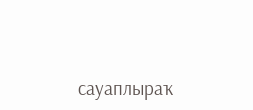сауаплыраҡ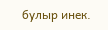булыр инек.